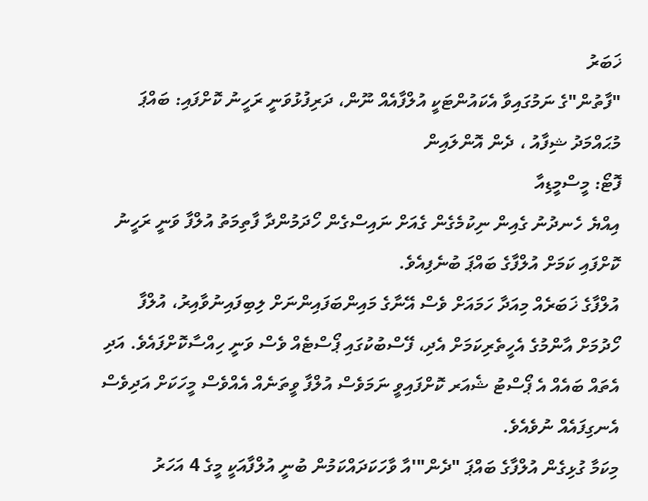ޚަބަރު
"ފާތުން"ގެ ނަމުގައިވާ އެކައުންޓަކީ އުލްފާއެއް ނޫން، ދަރިފުޅުވަނީ ރަހީނު ކޮށްފައި: ބައްޕަ
މުޙައްމަދު ޝިފާއު ، ދެން އޮންލައިން
ފޮޓޯ: މީސްމީޑިއާ
އިއްޔެ ހެނދުނު ގެއިން ނިކުމެގެން ގެއަށް ނައިސްގެން ހޯދަމުންދާ ފާތިމަތު އުލްފާ ވަނީ ރަހީނު ކޮށްފައި ކަމަށް އުލްފާގެ ބައްޕަ ބުނެފިއެވެ.
އުލްފާގެ ޚަބަރެއް މިއަދާ ހަމައަށް ވެސް އޭނާގެ މައިންބަފައިންނަށް ލިބިފައިނުވާއިރު، އުލްފާ ހޯދުމަށް އާންމުގެ އެހީތެރިކަމަށް އެދި، ފޭސްބުކުގައި ޕޯސްޓެއް ވެސް ވަނީ ހިއްސާކޮށްފައެވެ. އަދި އެތައް ބައެއް އެ ޕޯސްޓު ޝެއަރ ކޮށްފައިވީ ނަމަވެސް އުލްފާ ވީތަނެއް އެއްވެސް މީހަކަށް އަދިވެސް އެނގިފައެއް ނުވެއެވެ.
މިކަމާ ގުޅިގެން އުލްފާގެ ބައްޕަ "ދެން"'އާ ވާހަކަދައްކަމުން ބުނީ އުލްފާއަކީ މީގެ 4 އަހަރު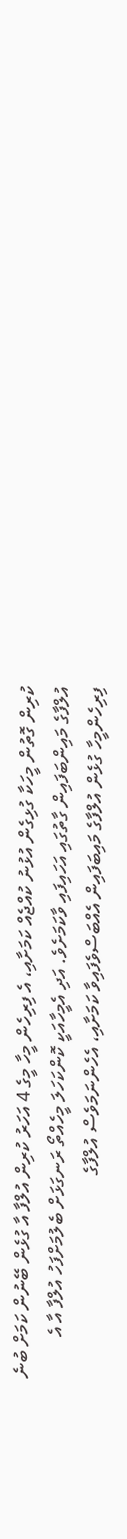ކުރިން ގޮތުން މީހަކާ ގުޅިގެން އުޅުނު ކުއްޖެއް ކަމަށާއި، އެ ފިރިހެން މީހާ މީގެ 4 އަހަރު ކުރިން އުލްފާ އާ ގުޅެން ބޭނުން ކަމަށް ބުނެ އުލްފާގެ މައިންބަފައިން ގާތުގައި އަހައިފައި ވާކަމަށެވެ. އަދި އެމީހާއަކީ ކޮންކަހަލަ މީހެއްތޯ ރަނގަޅަށް ބެލުމަށްފަހު އުލްފާ އާ އެ ފިރިހެންމީހާ ގުޅެން އުލްފާގެ މައިބަފައިން އެއްބަސްވެފައިވާ ކަމަށާއި، އެހެންނަމަވެސް އުލްފާގެ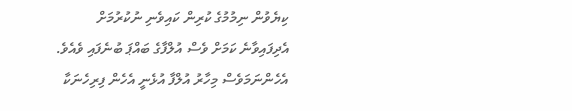ކިޔެވުން ނިމުމުގެ ކުރިން ކައިވެނި ނުކުރުމަށް އެދިފައިވާނެ ކަމަށް ވެސް އުލްފާގެ ބައްޕަ ބުނެފައި ވެއެވެ.
އެހެންނަމަވެސް މިހާރު އުލްފާ އުޅެނީ އެހެން ފިރިހެނަކާ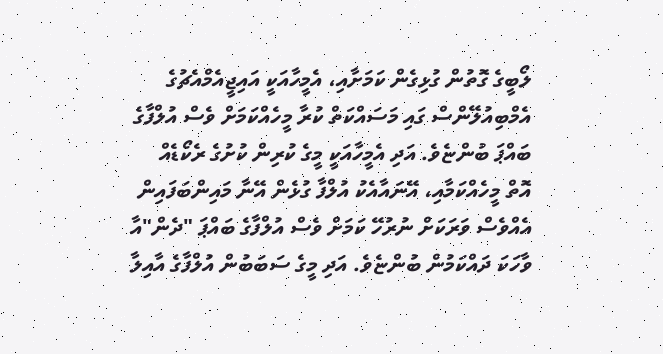ލޯބީގެ ގޮތުން ގުޅިގެން ކަމަށާއި، އެމީހާއަކީ އައިޖީއެމްއެޗުގެ އެމްބިއުލޭންސް ގައި މަސައްކަތް ކުރާ މީހެއްކަމަށް ވެސް އުލްފާގެ ބައްޕަ ބުންޏެވެ. އަދި އެމީހާއަކީ މީގެ ކުރިން ކުށުގެ ރެކޯޑެއް އޮތް މީހެއްކަމާއި، އޭނައާއެކު އުލްފާ ގުޅެން އޭނާ މައިންބަފައިން އެއްވެސް ވަރަކަށް ނުރުހޭ ކަމަށް ވެސް އުލްފާގެ ބައްޕަ "ދެން"އާ ވާހަކަ ދައްކަމުން ބުންޏެވެ. އަދި މީގެ ސަބަބުން އުލްފާގެ އާއިލާ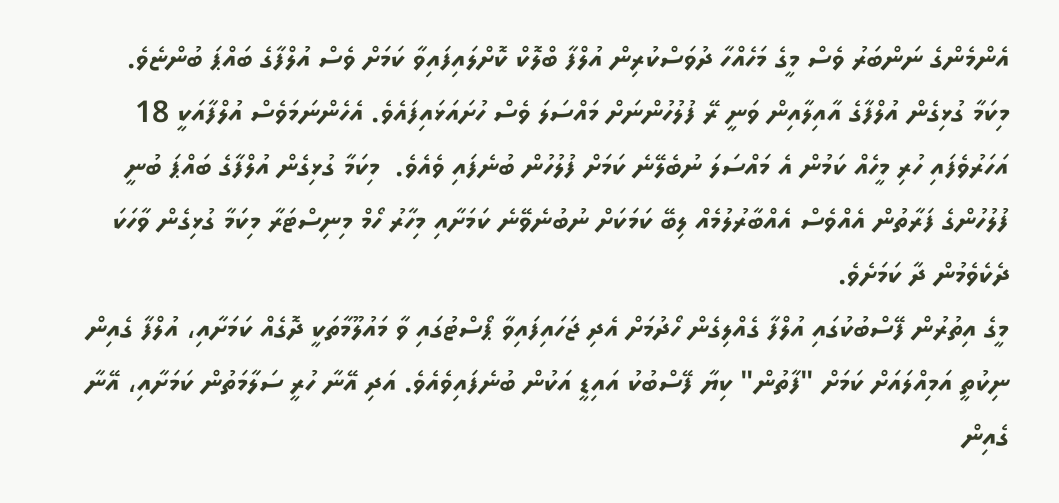އެންމެންގެ ނަންބަރު ވެސް މީގެ މަހެއްހާ ދުވަސްކުރިން އުލްފާ ބްލޮކް ކޮށްލައިފައިވާ ކަމަށް ވެސް އުލްފާގެ ބައްޕަ ބުންޏެވެ.
މިކަމާ ގުޅިގެން އުލްފާގެ އާއިލާއިން ވަނީ ރޭ ފުލުހުންނަށް މައްސަލަ ވެސް ހުށައަޅައިފައެވެ. އެހެންނަމަވެސް އުލްފާއަކީ 18 އަހަރުވެފައި ހުރި މީހެއް ކަމުން އެ މައްސަލަ ނުބެލޭނެ ކަމަށް ފުލުހުން ބުނެފައި ވެއެވެ.  މިކަމާ ގުޅިގެން އުލްފާގެ ބައްޕަ ބުނީ ފުލުހުންގެ ފަރާތުން އެއްވެސް އެއްބާރުލުމެއް ލިބޭ ކަމަކަށް ނުބުނެވޭނެ ކަމަށާއި މިހާރު ހޯމް މިނިސްޓަރާ މިކަމާ ގުޅިގެން ވާހަކަ ދެކެވެމުން ދާ ކަމަށެވެ.
މީގެ އިތުރުން ފޭސްބުކުގައި އުލްފާ ގެއްލިގެން ހޯދުމަށް އެދި ޖަހައިފައިވާ ޕޯސްޓުގައި ވާ މައުލޫމާތަކީ ދޮގެއް ކަމަށާއި، އުލްފާ ގެއިން ނިކުތީ އަމިއްލައަށް ކަމަށް "ފާތުން" ކިޔާ ފޭސްބުކު އައިޑީ އަކުން ބުނެފައިވެއެވެ. އަދި އޭނާ ހުރީ ސަލާމަތުން ކަމަށާއި، އޭނާ ގެއިން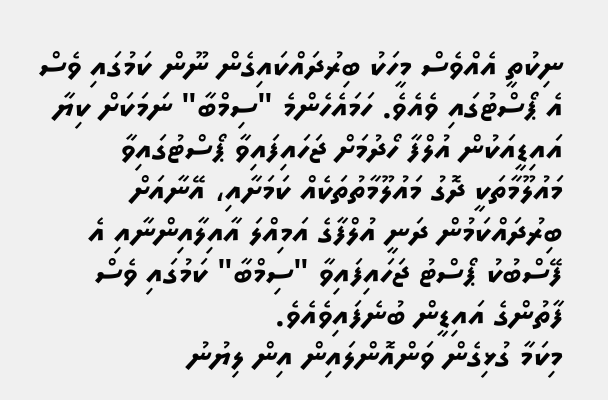ނިކުތީ އެއްވެސް މީހަކު ބިރުދައްކައިގެން ނޫން ކަމުގައި ވެސް އެ ޕޯސްޓުގައި ވެއެވެ. ހަމައެހެންމެ "ސިމްބާ" ނަމަކަށް ކިޔާ އައިޑީއަކުން އުލްފާ ހޯދުމަށް ޖަހައިފައިވާ ޕޯސްޓުގައިވާ މައުލޫމާތަކީ ދޮގު މައުލޫމާތުތަކެއް ކަމަށާއި، އޭނާއަށް ބިރުދައްކަމުން ދަނީ އުލްފާގެ އަމިއްލަ އާއިލާއިންނާއި އެ ފޭސްބުކު ޕޯސްޓު ޖަހައިފައިވާ "ސިމްބާ" ކަމުގައި ވެސް ފާތުންގެ އައިޑީން ބުނެފައިވެއެވެ.
މިކަމާ ގުޅިގެން ވަންއޮންލައިން އިން ލިޔުނު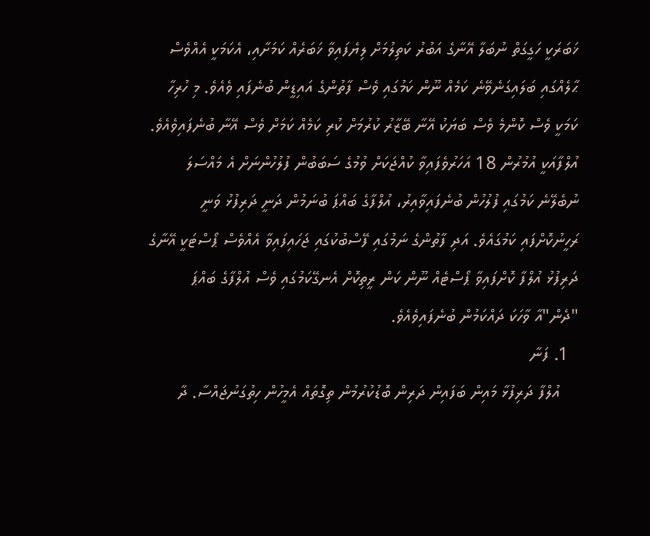ޚަބަރަކީ ހަގީގަތް ނުބަލާ އޭނާގެ އަބުރު ކަތިލުމަށް ލިޔެފައިވާ ޚަބަރެއް ކަމަށާއި، އެކަމަކީ އެއްވެސް ޙާލެއްގައި ބަލައިގަނެވޭނެ ކަމެއް ނޫން ކަމުގައި ވެސް ފާތުންގެ އައިޑީން ބުނެފައި ވެއެވެ. މި ހުރިހާ ކަމަކީ ވެސް ކޮންމެ ވެސް ބަޔަކު އޭނާ ބޭޒާރު ކުރުމަށް ކުރި ކަމެއް ކަމަށް ވެސް އޭނާ ބުނެފައިވެއެވެ.
އުލްފާއަކީ އުމުރުން 18 އަހަރުވެފައިވާ ކުއްޖަކަށް ވުމުގެ ސަބަބުން ފުލުހުންނަށް އެ މައްސަލަ ނުބެލޭނެ ކަމުގައި ފުލުހުން ބުނެފައިވާއިރު، އުލްފާގެ ބައްޕަ ބުނަމުން ދަނީ ދަރިފުޅު ވަނީ ރަހީނުކޮށްފައި ކަމުގައެވެ. އަދި ފާތުންގެ ނަމުގައި ފޭސްބުކުގައި ޖަހައިފައިވާ އެއްވެސް ޕޯސްޓަކީ އޭނާގެ ދަރިފުޅު އުލްފާ ކޮށްފައިވާ ޕޯސްޓެއް ނޫން ކަން ރީތިކޮށް އެނގޭކަމުގައި ވެސް އުލްފާގެ ބައްޕަ "ދެން"އާ ވާހަކަ ދައްކަމުން ބުނެފައިވެއެވެ.
  1. ފަނާ
    އުލްފާ ދަރިފުޅާ މައިން ބަފައިން ދަރިން ބޮޑުކުރުމުން ތިގޮތައް އެމީހުން ހިތުގަނުޖައްސާ. ދާ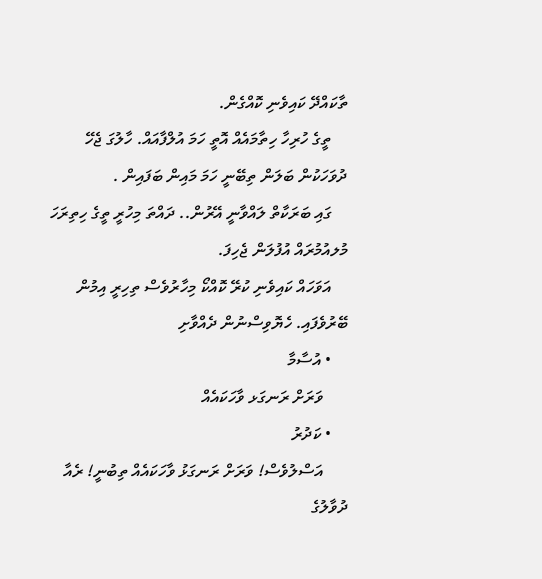ތާކައްދޭ ކައިވެނި ކޮއްގެން.
    ތީގެ ހުރިހާ ހިތާމައެއް އޮތީ ހަމަ އުލްފާއައް. ހާލުގަ ޖެހޭ ދުވަހަކުން ބަލަން ތިބޭނީ ހަމަ މައިން ބަފައިން .
    ގައި ބަރަކާތް ލައްވާނީ އޭރުން.. ދައްތަ މިހުރީ ތީގެ ހިތިރަހަ މުލއުމުރައް އުފުލަން ޖެހިފަ.
    އަވަހައް ކައިވެނި ކުރޭ ކޮއްކޯ މިހާރުވެސް ތިހިރީ އިމުން ބޭރުވެފައި. ހެޔޮވިސްނުން ދެއްވާށި
    • އުސާމާ
      ވަރަށް ރަނގަޅ ވާހަކައެއް
    • ކަދުރު
      އަސްލުވެސް! ވަރަށް ރަނގަޅު ވާހަކައެއް ތިބުނީ! ރެއާ ދުވާލުގެ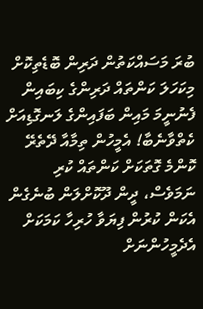ބުރަ މަސައްކަތުން ދަރިން ބޮޑެތިކޮށް މިކަހަލަ ކަންތައް ދަރިންގެ ކިބައިން ފެނުނީމަ މައިން ބަފައިންގެ ލަނގޮޑިއަށް ކެތްވާނެބާ! އެމީހުން ތިމާއާ ދޭތެރޭ ކޮންމެ ގޮތަކަށް ކަންތައް ކުރި ނަމަވެސް، ދީން ދޫކޮށްލަން ބުނެގެން އެކަން ކުރުން ފިޔަވާ ހުރިހާ ކަމަކަށް އެދެމީހުންނަށް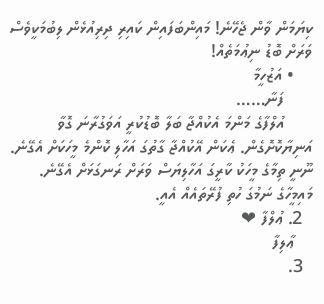ކިޔަމަން ވާން ޖެހޭނެ! މައިންބަފައިން ކައިރި ދިރިއުޅެން ލިބުމަކީވެސް ވަރަށް ބޮޑު ނިޢުމަތެއް!
    • އަޒުހީމާ
      ފަނާ……
      އުލްފާގެ މަންމަ އެކުއްޖާ ބަލާ ބޮޑުކުރީ އަވަގުރާނަ ގޮވާ އަނިޔާކޮށޮގެން. ޢެކަން އޭކުއްޖާ ގާތުގަ އަހާލި ކޮންމެ މީހަކަށް އެގޭނެ. ނޫނީ ތިމާގެ މީހަކު ކާރީގަ އަހާލިޔަސް ވަރަށް ރަނގަޅަށް އެގޭނެ. މައިމީހާގެ ނަމުގަ ހުތި ފުރޭތައެއް އެއީ.
  2. ޢުލްފާ ❤
    ޢާލިފާ
  3.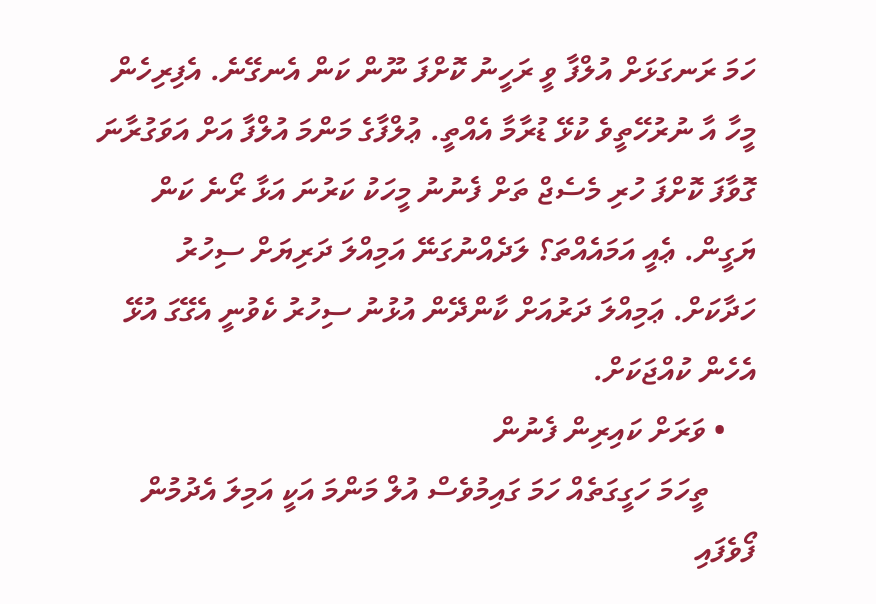ހަމަ ރަނގަޅަށް އުލްފާ ވީ ރަހީނު ކޮށްފަ ނޫން ކަން އެނގޭނެ. އެފިރިހެން މީހާ އާ ނުރުހޭތީވެ ކުޅޭ ޑުރާމާ އެއްތީ. ޢުލްފާގެ މަންމަ އުލްފާ އަށް އަވަގުރާނަ ގޮވާފަ ކޮށްފަ ހުރި މެސެޖް ތަށް ފެނުނު މީހަކު ކަރުނަ އަޅާ ރޯނެ ކަން ޔަގީން. ޢެއީ އަމައެއްތަ؟ ލަދެއްނުގަނޭ އަމިއްލަ ދަރިޔަށް ސިހުރު ހަދާކަށް. ޢަމިއްލަ ދަރުއަށް ކާންދޭން އުޅުނު ސިހުރު ކެވުނީ އެގޭގަ އުޅޭ އެހެން ކުއްޖަކަށް.
    • ވަރަށް ކައިރިން ފެނުން
      ތީހަމަ ހަގީގަތެއް ހަމަ ގައިމުވެސް އުލް މަންމަ އަކީ އަމިލަ އެދުމުން ފޯވެފައި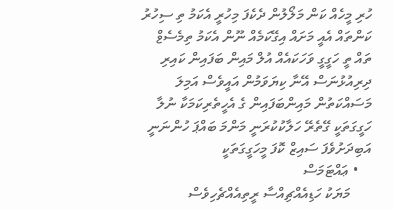ހުރި މީހެއް ކަން މަލޯލުން ދެކެފަ މިހުރީ އެކަމު ތި ސިހުރު ކަންތައް އެއީ މަށައް އިގޭކަމެއް ނޫން އެކަމު ތިމެސެޱް ތައް ތީ ހަގީގީ ވަހަކައެއް އުލް މައިން ބަފައިން ކައިރި ދިރިއުޅުނަސް އޭނާ ކިޔަވަމުން އައީވެސް އަމިލަ މަސައްކަތުން މައިންބަފައިން ގެ އެހީތެރިކަމަކާ ނުލާ ހަގީގަތަކީ ގޭތެރޭ ހަލާކުކުރަނީ މަންމަ ބައްޕަ ހުންނަނީ އަބިދަށުވެފަ ސައިޒް ކޮފަ މީހަގީގަތަކީ
    • ޢައްޓަމަސް
      މަޔަކު ހަޑިއެއްޗިއްސާ ރީތިއެއްޗެހިވެސް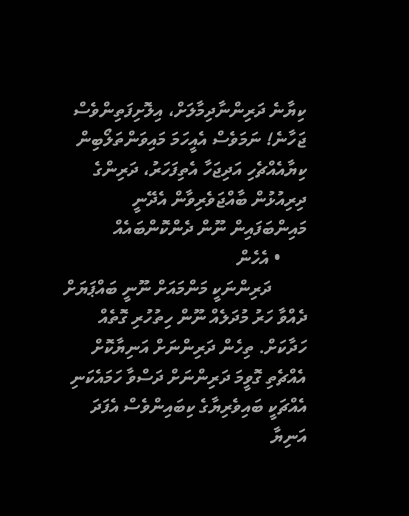ކިޔާނެ ދަރިންނާދިމާލަށް، އިލޮށިފަތިންވެސް ޖަހާނެ! ނަމަވެސް އެއީހަމަ މައިވަންތަލޯބިން ކިޔާއެއްޗެހި އަދިޖަހާ އެތިފަހަރު، ދަރިންގެ ދިރިއުޅުން ބާއްޖަވެރިވާން އެދޭނީ މައިންބަފައިން ނޫން ދެންކޮންބައެއް
      • އެހެން
        ދަރިންނަކީ މަންމައަށް ނޫނީ ބައްޕަޔަށް ދެއްވާ ހަރު މުދަލެއް ނޫން ހިތުހުރި ގޮތެއް ހަދާކަށް. ތިހެން ދަރިންނަށް އަނިޔާކޮށް އެއްޗެތި ގޮވީމަ ދަރިންނަށް ދަސްވާ ހަމައެކަނި އެއްޗަކީ ބައިވެރިޔާގެ ކިބައިންވެސް އެފަދަ އަނިޔާ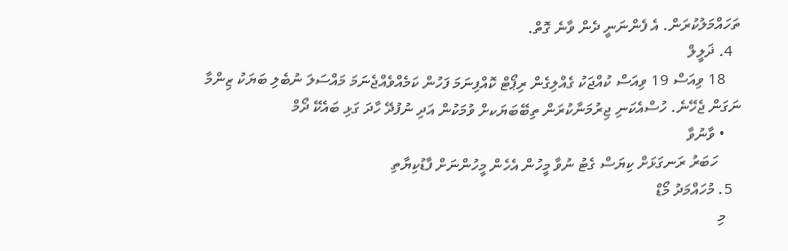ތަހައްމަލުކުރަން. އެ ފެންނަނީ ދެން ވާނެ ގޮތް.
  4. ޛަލީލް
    18 ވިއަސް 19 ވިއަސް ކުއްޖަކު ގެއްލިގެން ރިޕޯޓް ކޮއްފިނަމަ ފަހުން ކަމެއްވެއްޖެނަމަ މައްސަލަ ނުބެލި ބަޔަކު ޒިންމާ ނަގަން ޖެހޭނެ. ހުސްއެކަނި ޖިރުމަނާކުރަން ތިބޭބަޔަކށް ވުމަކުން އަދި ނުފުދޭ ހާދަ ގަޅި ބައެކޭ ދޯމް
    • ވާނުވާ
      ހަބަރު ރަނގަޅަށް ކިޔަސް ގެޓު ނުވާ މީހުން އެހެން މީހުންނަށް ފާޑުކިޔާތި
  5. މުހައްމަދު މޯޑް
    މި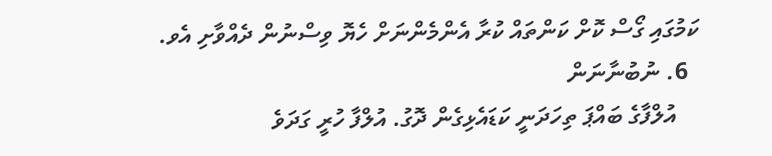ކަމުގައި ގޯސް ކޮށް ކަންތައް ކުރާ އެންމެންނަށް ހެޔޮ ވިސްނުން ދެއްވާށި އެވ.
  6. ނުބުނާނަން
    އުލްފާގެ ބައްޕަ ތިހަދަނީ ކަޑައެޅިގެން ދޮގު. އުލްފާ ހުރީ ގަދަވެ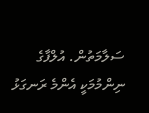ސަލާމަތުން. އުލްފާގެ ނިންމުމަކީ އެންމެ ރަނގަޅު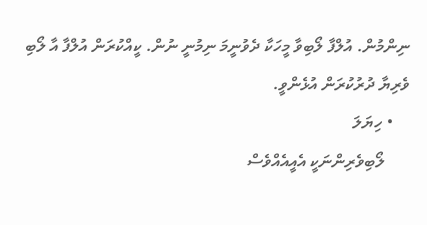ނިންމުން. އުލްފާ ލޯބިވާ މީހަކާ ދެވުނީމަ ނިމުނީ ނުން. ކީއްކުރަން އުލްފާ އާ ލޯބި ވެރިޔާ ދުރުކުރަން އުޅެންވީ.
    • ހިޔަލަ
      ލޯބިވެރިންނަކީ އެއީއެއްވެސް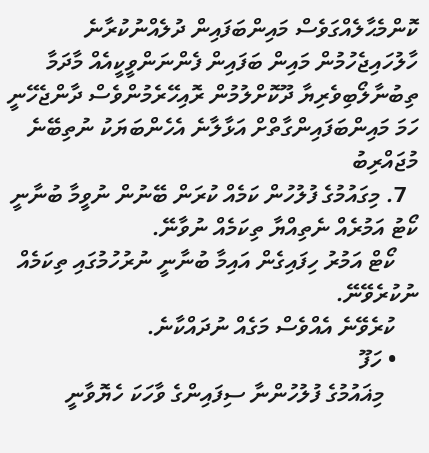ކޮންމެޙާލެއްގަވެސް މައިންބަފައިން ދުލެއްނުކުރާނެ ހާލުހައިޖެހުމުން މައިން ބަފައިން ފެންނަންވީކީއެއް މާދަމާ ތިބުނާލޯބިވެރިޔާ ދޫކޮށްލުމުން ރޮއިހޭރެމުންވެސް ދާންޖެހޭނީ ހަމަ މައިންބަފައިންގާތްށް އަޅާލާނެ އެހެންބަޔަކު ނުތިބޭނެ މުޖައްރިބު
  7. މިގައުމުގެ ފުލުހުން ކަމެއް ކުރަން ބޭނުން ނުވީމާ ބުނާނީ ކޯޓު އަމުރެއް ނެތިއްޔާ ތިކަމެއް ނުވާނޭ.
    ކޯޓް އަމުރު ހިފައިގެން އައިމާ ބުނާނީ ނުރުހުމުގައި ތިކަމެއް ނުކުރެވޭނޭ.
    ކުރެވޭނެ އެއްވެސް މަގެއް ނުދައްކާނެ.
    • ހަފޫ
      މިޣައުމުގެ ފުލުހުންނާ ސިފައިންގެ ވާހަކަ ހެޔޮވާނީ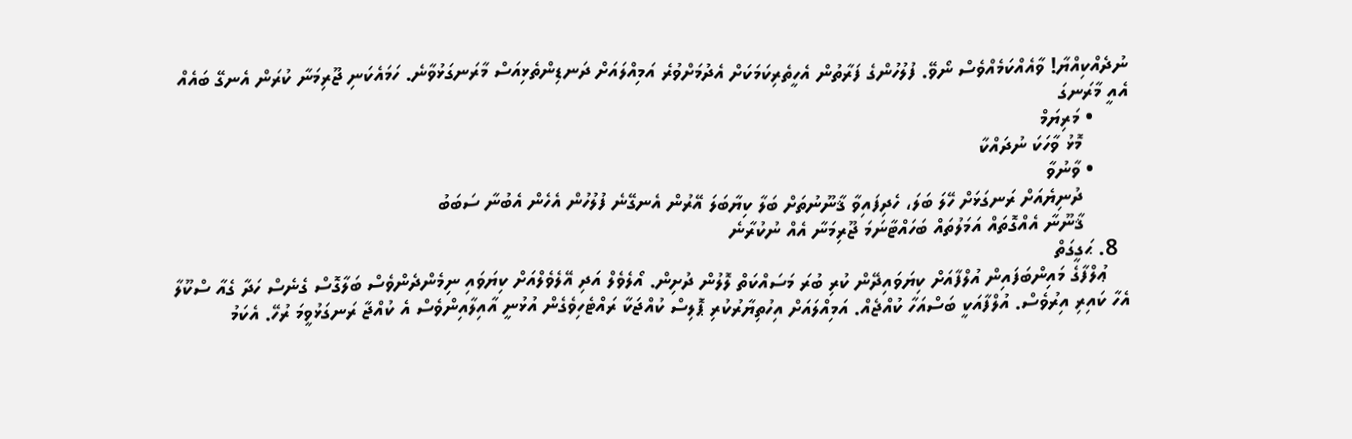ނުދެއްކިއްޔާ! ވާއެއްކަމެއްވެސް ނޯވޭ. ފުލުހުންގެ ފަރާތުން އެހީތެރިކަމަކަށް އެދުމަށްވުރެ އަމިއްލައަށް ދަނޑިންތެޅިއަސް މާރަނގަޅުވާނެ. ހަމައެކަނި ޖޫރިމަނާ ކުރަން އެނގޭ ބައެއް އެއީ މާރަނގަ
      • މަރިޔަމް
        މޮޅު ވާހަކަ ނުދައްކާ
      • ވާނުވާ
        ދުނިޔެއަށް ރަނގަޅަށް ހޭލަ ބަލަ، ހެދިފައިވާ ޤާނޫނުތަށް ބަލާ ކިޔާބަލަ އޭރުން އެނގޭނެ ފުލުހުން އެހެން އެބުނާ ސަބަބު
        ޤާނޫނާ އެއްގޮތައް އަމަލުތައް ބަހައްޓާނަމަ ޖޫރިމަނާ އެއް ނުކުރާނެ
  8. ޙަގީގަތް
    ޢުލްފާގެ މައިންބަފައިން އުލްފާއަށް ކިޔަވައިދޭން ކުރި ބުރަ މަސައްކަތް ލޮލުން ދުށިން. އޯލެވެލް އަދި އޭލެވެލްއަށް ކިޔަވައި ނިމެންދެންވެސް ބަލާގޮސް ގެނެސް ހަދާ ގެއާ ސްކޫލާ އެހާ ކައިރި އިރުވެސް. އުލްފާއަކީ ބަސްއަހާ ކުއްޖެއް. އަމިއްލައަށް އިހުތިޔާރުކުރި ޕޮލިސް ކުއްޖަކާ ރައްޓެހިވެގެން އުޅުނީ އާއިލާއިންވެސް އެ ކުއްޖާ ރަނގަޅުވީމަ ރުހޭ. އެކަމު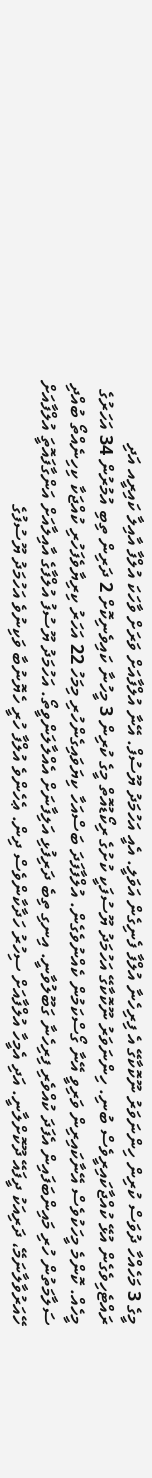މީގެ 3 މަހެއްހާ ދުވަސް ކުރިން ހިންނަވަރު ނޫކޮކާގޭ އެ ފިރިހެނާ އުލްފާ ފެނިގެން އަވަލީ. އެއީ އަހުމަދު ޔޫސުފް. އޭނާ އުލްފާއަށް ވަރަށް ވާހަކަ އުލްފާ އާއިލާ ކައިރީއ އަދި ރައްޓެހިވެގެން އުޅޭ ކުއްޖާކައިރީވެސް ބުނި. ހިންނަވަރު ނޫކޮކާގޭ އަހުމަދު ޔޫސުފަކީ ކުށުގެ ރިކޯޑުއޮތް މީގެ ކުރިން 3 މީހުނާ ކައިވެނިކޮށް 2 ދަރިން ތިބި އުމުރުން 34 އަހަރުގެ މީހެއް. ކޮންމެ މީހަކުވެސް އޭނާކައިރިން ވަރިވީ އޭނާ ގޯސްކަމުން ކެއްނުވެގެން. އުލްފާފަދަ ބަސްއަހާ ކިޔަވައިގެންހުރި މިމަހު 22 އަހަރު ކިރިޔާވެފަހުރި ކުއްޖަކާ ކިހިނެއްތޯ ބުއްދި ސަލާމަތުން ހުރި މައިންބަފައިން އެފަދަ ކުއްވެރި ފިރިހެނާ ގަބޫލުވާނީ. އިނގި ތިބެ ދަރިފުޅި އަލިފާނަށް އެއްލާލަންވީތޯ. އަހުމަދު ޔޫސުފު އުލްފާގެ އާއިލާއަށް އަންގާފައޮތަީ އުލްފާއަށް ހޭއަރުވާލާނަމޭ، ދަރިއަކު ދީފައޭ ދޫކޮށްލާނީ. އަދި އެމީހާ އުލްފާއަށް ސިހުރު ހަދާކާންވެސް ދިން. ޢެހެންވެ އުލްފާ ހުރީ ހެޔޮނުބާ ވަކިނުވެ އަހުމަދު ޔޫސުފުގެ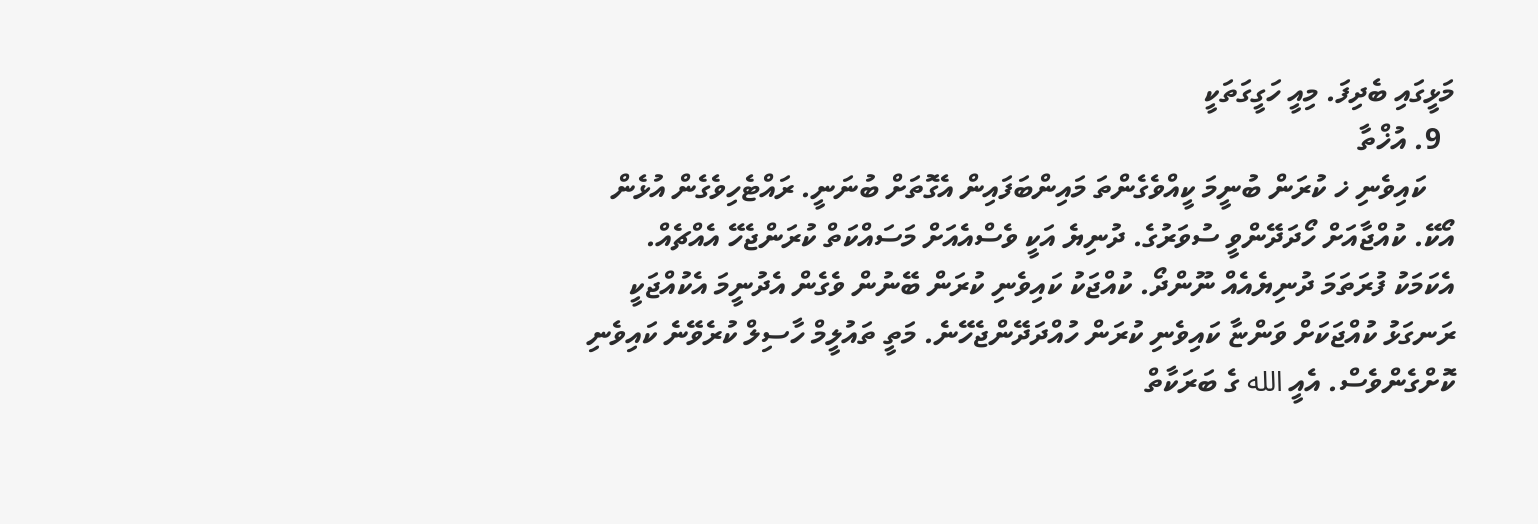މަޅީގައި ބެދިފަ. މިއީ ހަގީގަތަކީ
  9. އުޚްތާ
    ކައިވެނި ޚ ކުރަން ބުނީމަ ކީއްވެގެންތަ މައިންބަފައިން އެގޮތަށް ބުނަނީ. ރައްޓެހިވެގެން އުޅެން އޯކޭ. ކުއްޖާއަށް ހޯދަދޭންވީ ސުވަރުގެ. ދުނިޔެ އަކީ ވެސްއެއަށް މަސައްކަތް ކުރަންޖެހޭ އެއްޗެއް. އެކަމަކު ފުރަތަމަ ދުނިޔެއެއް ނޫންދޯ. ކުއްޖަކު ކައިވެނި ކުރަން ބޭނުން ވެގެން އެދުނީމަ އެކުއްޖަކީ ރަނގަޅު ކުއްޖަކަށް ވަންޏާ ކައިވެނި ކުރަން ހުއްދަދޭންޖެހޭނެ. މަތީ ތައުލީމް ހާސިލް ކުރެވޭނެ ކައިވެނި ކޮށްގެންވެސް. އެއީ الله ގެ ބަރަކާތް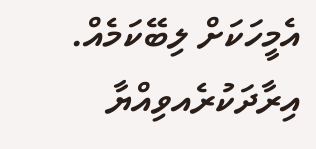އެމީހަކަށް ލިބޭކަމެއް. އިރާދަކުރެއވިއްޔާ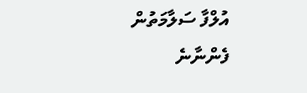އުލްފާ ސަލާމަތުން ފެންނާނެ